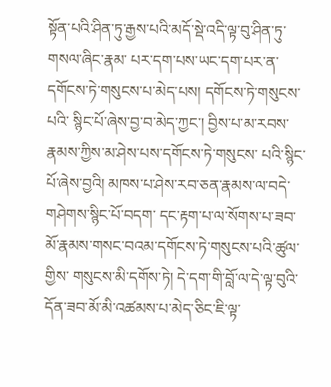སྟོན་པའི་ཤིན་ཏུ་རྒྱས་པའི་མདོ་སྡེ་འདི་ལྟ་བུ་ཤིན་ཏུ་གསལ་ཞིང་རྣམ་ པར་དག་པས་ཡང་དག་པར་ན་དགོངས་ཏེ་གསུངས་པ་མེད་པས། དགོངས་ཏེ་གསུངས་པའི་ སྙིང་པོ་ཞེས་བྱ་བ་མེད་ཀྱང་། བྱིས་པ་མ་རབས་རྣམས་ཀྱིས་མ་ཤེས་པས་དགོངས་ཏེ་གསུངས་ པའི་སྙིང་པོ་ཞེས་བྱའི། མཁས་པ་ཤེས་རབ་ཅན་རྣམས་ལ་བདེ་གཤེགས་སྙིང་པོ་བདག་ དང་རྟག་པ་ལ་སོགས་པ་ཟབ་མོ་རྣམས་གསང་བའམ་དགོངས་ཏེ་གསུངས་པའི་ཚུལ་གྱིས་ གསུངས་མི་དགོས་ཏེ། དེ་དག་གི་བློ་ལ་དེ་ལྟ་བུའི་དོན་ཟབ་མོ་མི་འཚམས་པ་མེད་ཅིང་ཇི་ལྟ་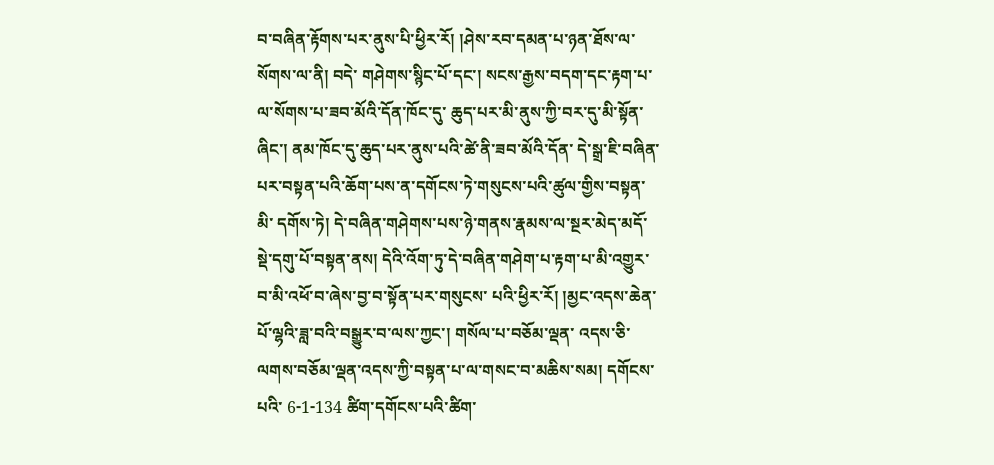བ་བཞིན་རྟོགས་པར་ནུས་པི་ཕྱིར་རོ། །ཤེས་རབ་དམན་པ་ཉན་ཐོས་ལ་སོགས་ལ་ནི། བདེ་ གཤེགས་སྙིང་པོ་དང་། སངས་རྒྱས་བདག་དང་རྟག་པ་ལ་སོགས་པ་ཟབ་མོའི་དོན་ཁོང་དུ་ ཆུད་པར་མི་ནུས་ཀྱི་བར་དུ་མི་སྟོན་ཞིང་། ནམ་ཁོང་དུ་ཆུད་པར་ནུས་པའི་ཚེ་ནི་ཟབ་མོའི་དོན་ དེ་སྒྲ་ཇི་བཞིན་པར་བསྟན་པའི་ཆོག་པས་ན་དགོངས་ཏེ་གསུངས་པའི་ཚུལ་གྱིས་བསྟན་མི་ དགོས་ཏེ། དེ་བཞིན་གཤེགས་པས་ཉེ་གནས་རྣམས་ལ་སྔར་མེད་མདོ་སྡེ་དགུ་པོ་བསྟན་ནས། དེའི་འོག་ཏུ་དེ་བཞིན་གཤེག་པ་རྟག་པ་མི་འགྱུར་བ་མི་འཕོ་བ་ཞེས་བྱ་བ་སྟོན་པར་གསུངས་ པའི་ཕྱིར་རོ། །མྱང་འདས་ཆེན་པོ་ལྷའི་ཟླ་བའི་བསྒྱུར་བ་ལས་ཀྱང་། གསོལ་པ་བཅོམ་ལྡན་ འདས་ཅི་ལགས་བཅོམ་ལྡན་འདས་ཀྱི་བསྟན་པ་ལ་གསང་བ་མཆིས་སམ། དགོངས་པའི་ 6-1-134 ཚིག་དགོངས་པའི་ཚིག་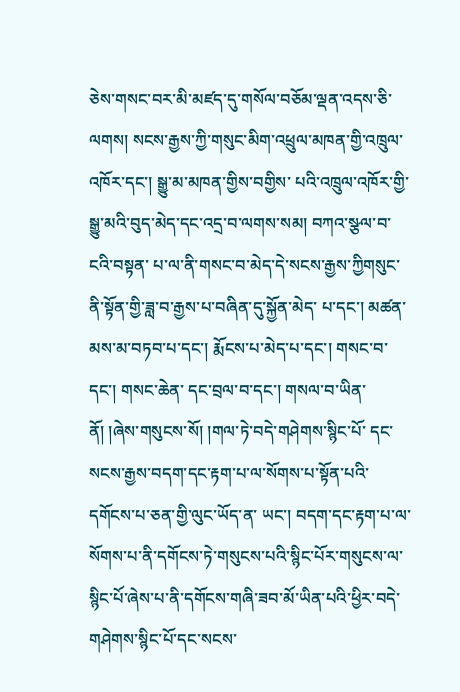ཅེས་གསང་བར་མི་མཛད་དུ་གསོལ་བཅོམ་ལྡན་འདས་ཅི་ལགས། སངས་རྒྱས་ཀྱི་གསུང་མིག་འཕྲུལ་མཁན་གྱི་འཁྲུལ་འཁོར་དང་། སྒྱུ་མ་མཁན་གྱིས་བགྱིས་ པའི་འཁྲུལ་འཁོར་གྱི་སྒྱུ་མའི་བུད་མེད་དང་འདྲ་བ་ལགས་སམ། བཀའ་སྩལ་བ་ངའི་བསྟན་ པ་ལ་ནི་གསང་བ་མེད་དེ་སངས་རྒྱས་ཀྱིགསུང་ནི་སྟོན་གྱི་ཟླ་བ་རྒྱས་པ་བཞིན་དུ་སྐྱོན་མེད་ པ་དང་། མཚན་མས་མ་བཏབ་པ་དང་། རྨོངས་པ་མེད་པ་དང་། གསང་བ་དང་། གསང་ཆེན་ དང་བྲལ་བ་དང་། གསལ་བ་ཡིན་ནོ། །ཞེས་གསུངས་སོ། །གལ་ཏེ་བདེ་གཤེགས་སྙིང་པོ་ དང་སངས་རྒྱས་བདག་དང་རྟག་པ་ལ་སོགས་པ་སྟོན་པའི་དགོངས་པ་ཅན་གྱི་ལུང་ཡོད་ན་ ཡང་། བདག་དང་རྟག་པ་ལ་སོགས་པ་ནི་དགོངས་ཏེ་གསུངས་པའི་སྙིང་པོར་གསུངས་ལ་ སྙིང་པོ་ཞེས་པ་ནི་དགོངས་གཞི་ཟབ་མོ་ཡིན་པའི་ཕྱིར་བདེ་གཤེགས་སྙིང་པོ་དང་སངས་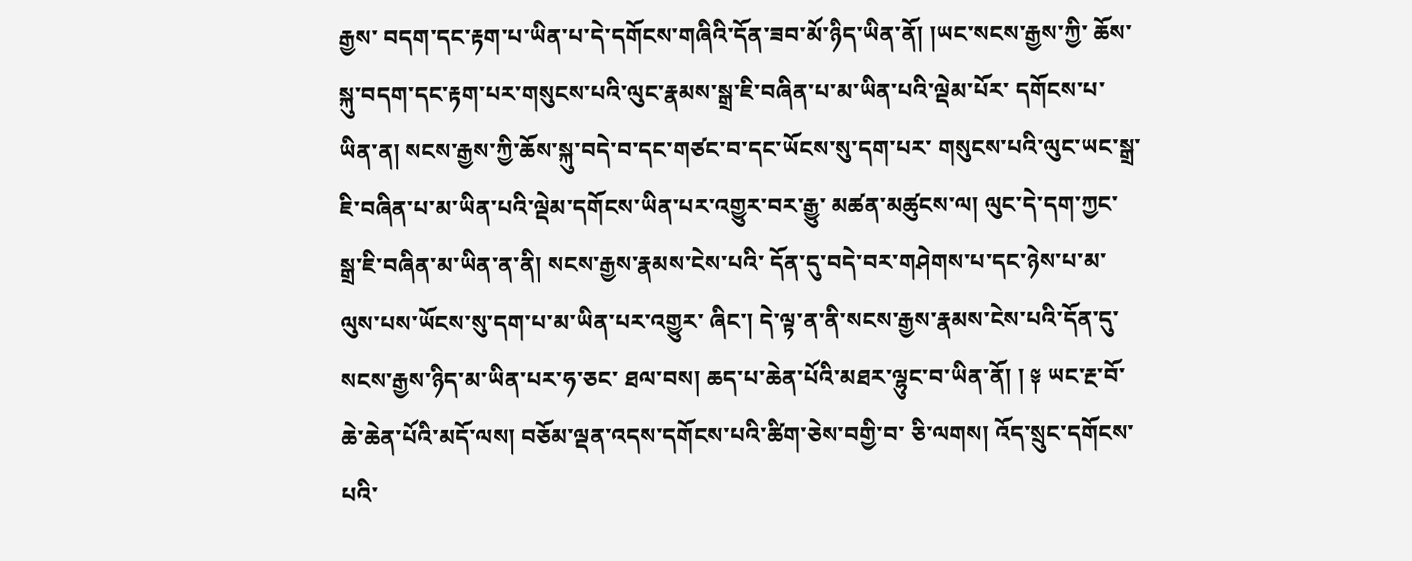རྒྱས་ བདག་དང་རྟག་པ་ཡིན་པ་དེ་དགོངས་གཞིའི་དོན་ཟབ་མོ་ཉིད་ཡིན་ནོ། །ཡང་སངས་རྒྱས་ཀྱི་ ཆོས་སྐུ་བདག་དང་རྟག་པར་གསུངས་པའི་ལུང་རྣམས་སྒྲ་ཇི་བཞིན་པ་མ་ཡིན་པའི་ལྡེམ་པོར་ དགོངས་པ་ཡིན་ན། སངས་རྒྱས་ཀྱི་ཆོས་སྐུ་བདེ་བ་དང་གཙང་བ་དང་ཡོངས་སུ་དག་པར་ གསུངས་པའི་ལུང་ཡང་སྒྲ་ཇི་བཞིན་པ་མ་ཡིན་པའི་ལྡེམ་དགོངས་ཡིན་པར་འགྱུར་བར་རྒྱུ་ མཚན་མཚུངས་ལ། ལུང་དེ་དག་ཀྱང་སྒྲ་ཇི་བཞིན་མ་ཡིན་ན་ནི། སངས་རྒྱས་རྣམས་ངེས་པའི་ དོན་དུ་བདེ་བར་གཤེགས་པ་དང་ཉེས་པ་མ་ལུས་པས་ཡོངས་སུ་དག་པ་མ་ཡིན་པར་འགྱུར་ ཞིང་། དེ་ལྟ་ན་ནི་སངས་རྒྱས་རྣམས་ངེས་པའི་དོན་དུ་སངས་རྒྱས་ཉིད་མ་ཡིན་པར་ཧ་ཅང་ ཐལ་བས། ཆད་པ་ཆེན་པོའི་མཐར་ལྷུང་བ་ཡིན་ནོ། ། ༈ ཡང་རྔ་བོ་ཆེ་ཆེན་པོའི་མདོ་ལས། བཅོམ་ལྡན་འདས་དགོངས་པའི་ཚིག་ཅེས་བགྱི་བ་ ཅི་ལགས། འོད་སྲུང་དགོངས་པའི་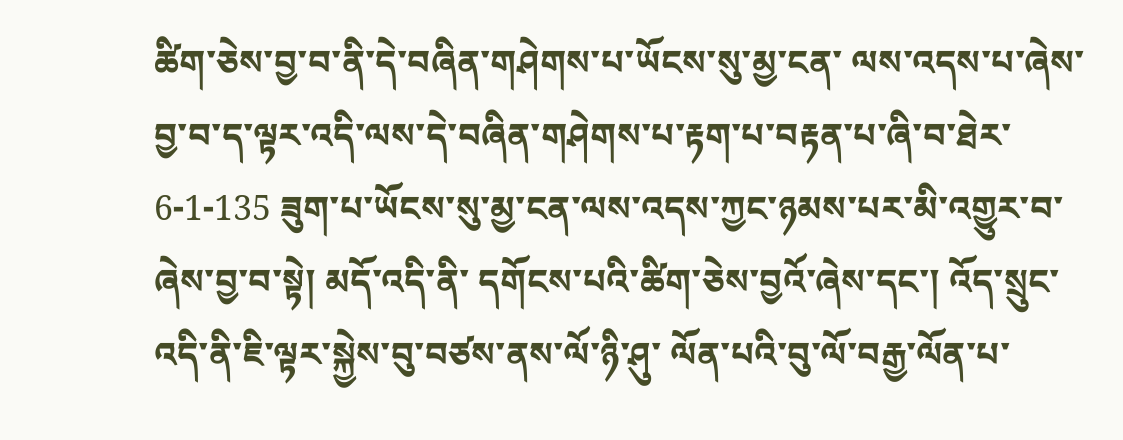ཚིག་ཅེས་བྱ་བ་ནི་དེ་བཞིན་གཤེགས་པ་ཡོངས་སུ་མྱ་ངན་ ལས་འདས་པ་ཞེས་བྱ་བ་ད་ལྟར་འདི་ལས་དེ་བཞིན་གཤེགས་པ་རྟག་པ་བརྟན་པ་ཞི་བ་ཐེར་ 6-1-135 ཟུག་པ་ཡོངས་སུ་མྱ་ངན་ལས་འདས་ཀྱང་ཉམས་པར་མི་འགྱུར་བ་ཞེས་བྱ་བ་སྟེ། མདོ་འདི་ནི་ དགོངས་པའི་ཚིག་ཅེས་བྱའོ་ཞེས་དང་། འོད་སྲུང་འདི་ནི་ཇི་ལྟར་སྐྱེས་བུ་བཙས་ནས་ལོ་ཉི་ཤུ་ ལོན་པའི་བུ་ལོ་བརྒྱ་ལོན་པ་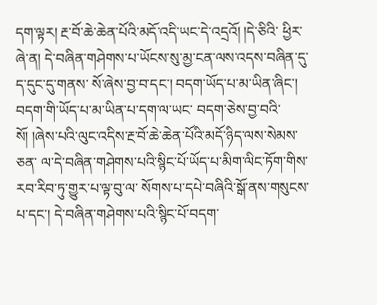དག་ལྟར། རྔ་བོ་ཆེ་ཆེན་པོའི་མདོ་འདི་ཡང་དེ་འདྲའོ། །དེ་ཅིའི་ ཕྱིར་ཞེ་ན། དེ་བཞིན་གཤེགས་པ་ཡོངས་སུ་མྱ་ངན་ལས་འདས་བཞིན་དུ་ད་དུང་དུ་གནས་ སོ་ཞེས་བྱ་བ་དང་། བདག་ཡོད་པ་མ་ཡིན་ཞིང་། བདག་གི་ཡོད་པ་མ་ཡིན་པ་དག་ལ་ཡང་ བདག་ཅེས་བྱ་བའི་སོ། །ཞེས་པའི་ལུང་འདིས་རྔ་བོ་ཆེ་ཆེན་པོའི་མདོ་ཉིད་ལས་སེམས་ཅན་ ལ་དེ་བཞིན་གཤེགས་པའི་སྙིང་པོ་ཡོད་པ་མིག་ལིང་ཏོག་གིས་རབ་རིབ་ཏུ་གྱུར་པ་ལྟ་བུ་ལ་ སོགས་པ་དཔེ་བཞིའི་སྒོ་ནས་གསུངས་པ་དང་། དེ་བཞིན་གཤེགས་པའི་སྙིང་པོ་བདག་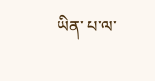ཡིན་ པ་ལ་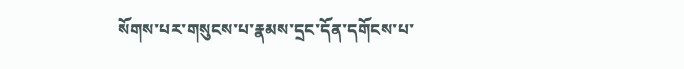སོགས་པར་གསུངས་པ་རྣམས་དྲང་དོན་དགོངས་པ་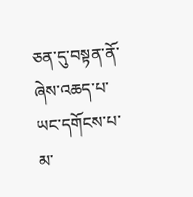ཅན་དུ་བསྟན་ནོ་ཞེས་འཆད་པ་ ཡང་དགོངས་པ་མ་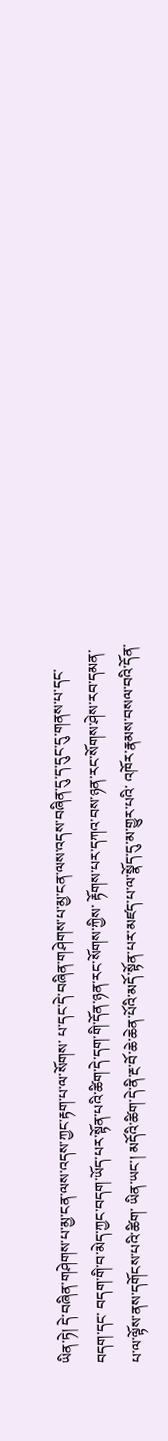ཡིན་ཏེ། དེ་བཞིན་གཤེགས་པ་མྱ་ངན་ལས་འདས་ཀྱང་རྟག་པ་ལ་སོགས་ པ་དང་དེ་བཞིན་གཤེགས་པ་མྱ་ངན་ལས་འདས་བཞིན་དུ་ད་དུང་དུ་གནས་པ་དང་བདག་དང་ བདག་གི་བ་མེད་ཀྱང་བདག་ཡོད་པར་སྟོན་པའི་ཚིག་དེ་དག་གི་དོན་ཉན་རང་སོགས་ཀྱིས་ རྟོགས་པར་དཀའ་བས་ཉན་རང་སོགས་ཤེས་རབ་དམན་པ་ལ་ལྟོས་ནས་དགོངས་པའི་ཚིག་ ཡིན་ཡང་། མདོའི་ཚིག་དེ་ནི་རྔ་བོ་ཆེ་ཆེན་པོའི་མདོ་སྟོན་པར་མཛད་པ་ལ་སྣོད་དུ་མ་གྱུར་པའི་ འཁོར་རྣམས་བསལ་བའི་དོན་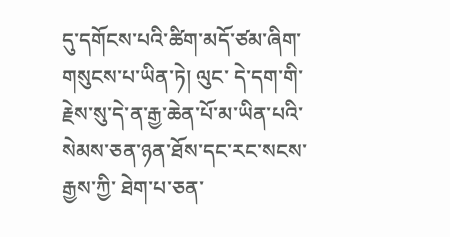དུ་དགོངས་པའི་ཚིག་མདོ་ཙམ་ཞིག་གསུངས་པ་ཡིན་ཏེ། ལུང་ དེ་དག་གི་རྗེས་སུ་དེ་ན་རྒྱ་ཆེན་པོ་མ་ཡིན་པའི་སེམས་ཅན་ཉན་ཐོས་དང་རང་སངས་རྒྱས་ཀྱི་ ཐེག་པ་ཅན་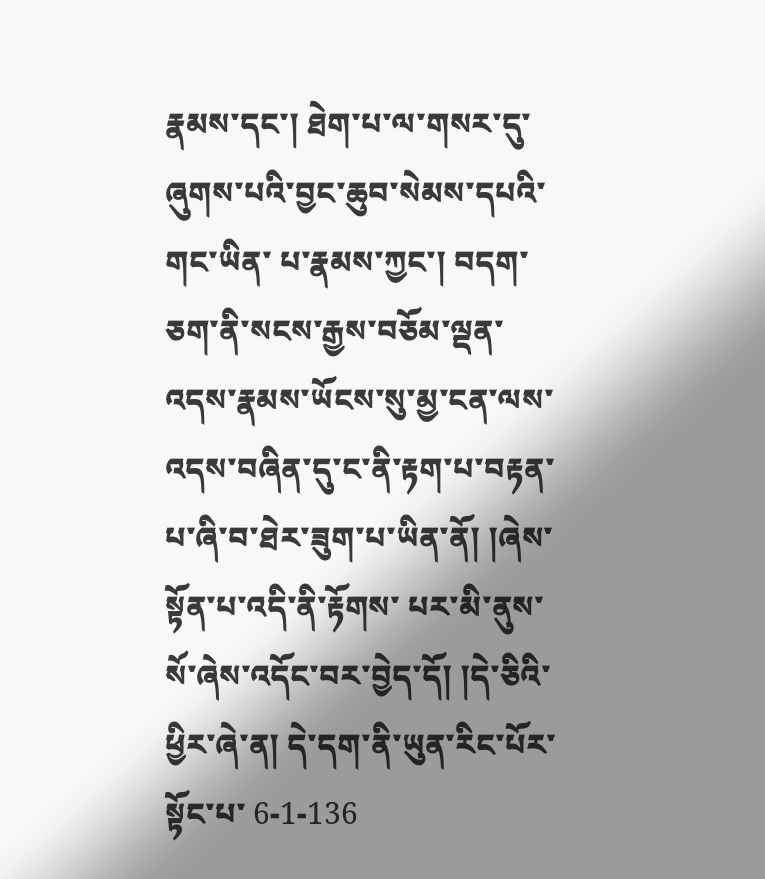རྣམས་དང་། ཐེག་པ་ལ་གསར་དུ་ཞུགས་པའི་བྱང་ཆུབ་སེམས་དཔའི་གང་ཡིན་ པ་རྣམས་ཀྱང་། བདག་ཅག་ནི་སངས་རྒྱས་བཅོམ་ལྡན་འདས་རྣམས་ཡོངས་སུ་མྱ་ངན་ལས་ འདས་བཞིན་དུ་ང་ནི་རྟག་པ་བརྟན་པ་ཞི་བ་ཐེར་ཟུག་པ་ཡིན་ནོ། །ཞེས་སྟོན་པ་འདི་ནི་རྟོགས་ པར་མི་ནུས་སོ་ཞེས་འདོང་བར་བྱེད་དོ། །དེ་ཅིའི་ཕྱིར་ཞེ་ན། དེ་དག་ནི་ཡུན་རིང་པོར་སྟོང་པ་ 6-1-136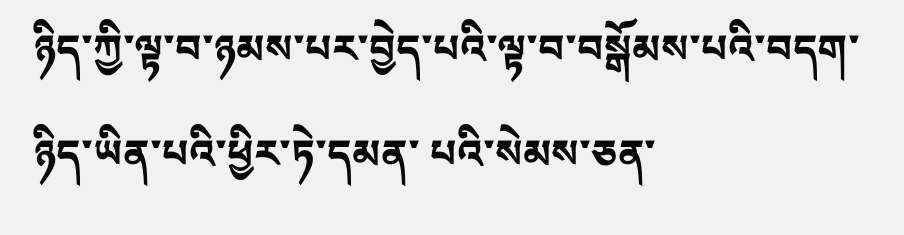ཉིད་ཀྱི་ལྟ་བ་ཉམས་པར་བྱེད་པའི་ལྟ་བ་བསྒོམས་པའི་བདག་ཉིད་ཡིན་པའི་ཕྱིར་ཏེ་དམན་ པའི་སེམས་ཅན་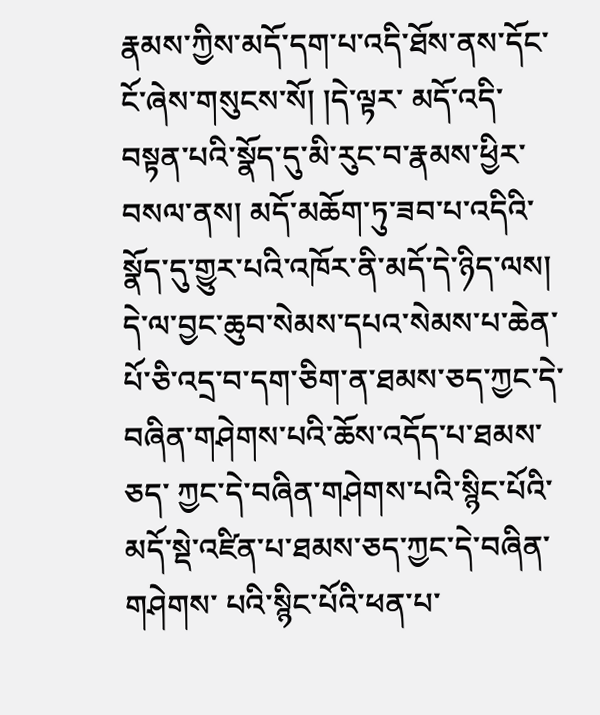རྣམས་ཀྱིས་མདོ་དག་པ་འདི་ཐོས་ནས་དོང་ངོ་ཞེས་གསུངས་སོ། །དེ་ལྟར་ མདོ་འདི་བསྟན་པའི་སྣོད་དུ་མི་རུང་བ་རྣམས་ཕྱིར་བསལ་ནས། མདོ་མཆོག་ཏུ་ཟབ་པ་འདིའི་ སྣོད་དུ་གྱུར་པའི་འཁོར་ནི་མདོ་དེ་ཉིད་ལས། དེ་ལ་བྱང་ཆུབ་སེམས་དཔའ་སེམས་པ་ཆེན་ པོ་ཅི་འདྲ་བ་དག་ཅིག་ན་ཐམས་ཅད་ཀྱང་དེ་བཞིན་གཤེགས་པའི་ཆོས་འདོད་པ་ཐམས་ཅད་ ཀྱང་དེ་བཞིན་གཤེགས་པའི་སྙིང་པོའི་མདོ་སྡེ་འཛིན་པ་ཐམས་ཅད་ཀྱང་དེ་བཞིན་གཤེགས་ པའི་སྙིང་པོའི་ཕན་པ་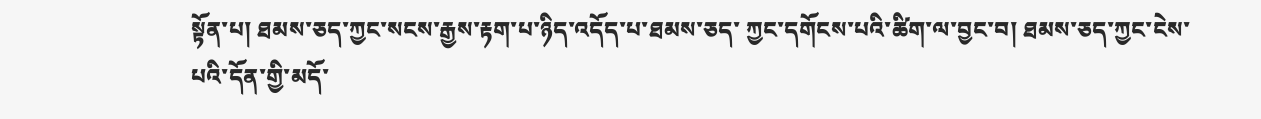སྟོན་པ། ཐམས་ཅད་ཀྱང་སངས་རྒྱས་རྟག་པ་ཉིད་འདོད་པ་ཐམས་ཅད་ ཀྱང་དགོངས་པའི་ཚིག་ལ་བྱང་བ། ཐམས་ཅད་ཀྱང་ངེས་པའི་དོན་གྱི་མདོ་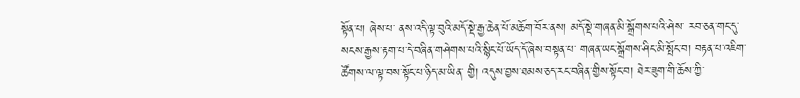སྟོན་པ། ཞེས་པ་ ནས་འདི་ལྟ་བུའི་མདོ་སྡེ་རྒྱ་ཆེན་པོ་མཆོག་བོར་ནས། མདོ་སྡེ་གཞན་མི་སྒྲོགས་པའི་ཤེས་ རབ་ཅན་གང་དུ་སངས་རྒྱས་རྟག་པ་དེ་བཞིན་གཤེགས་པའི་སྙིང་པོ་ཡོད་དོ་ཞེས་བསྟན་པ་ གཞན་ཡང་སྒྲོགས་ཤིང་མི་སྤོང་བ། བརྟན་པ་འཇིག་ཚོགས་ལ་ལྟ་བས་སྟོང་པ་ཉིད་མ་ཡིན་ གྱི། འདུས་བྱས་ཐམས་ཅད་རང་བཞིན་གྱིས་སྟོང་བ། ཐེར་ཟུག་གི་ཆོས་ཀྱི་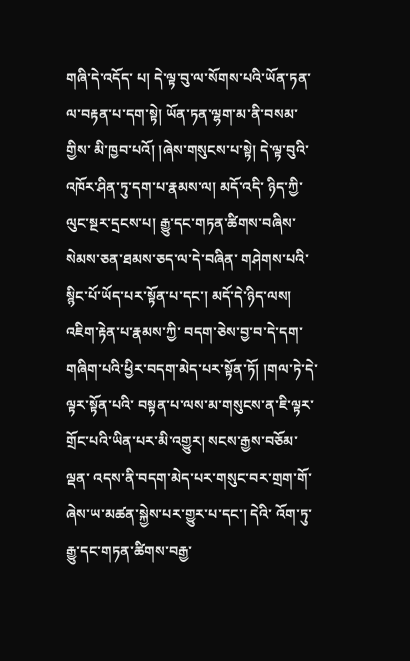གཞི་དེ་འདོད་ པ། དེ་ལྟ་བུ་ལ་སོགས་པའི་ཡོན་ཏན་ལ་བརྟན་པ་དག་སྟེ། ཡོན་ཏན་ལྷག་མ་ནི་བསམ་གྱིས་ མི་ཁྱབ་པའོ། །ཞེས་གསུངས་པ་སྟེ། དེ་ལྟ་བུའི་འཁོར་ཤིན་ཏུ་དག་པ་རྣམས་ལ། མདོ་འདི་ ཉིད་ཀྱི་ལུང་སྔར་དྲངས་པ། རྒྱུ་དང་གཏན་ཚིགས་བཞིས་སེམས་ཅན་ཐམས་ཅད་ལ་དེ་བཞིན་ གཤེགས་པའི་སྙིང་པོ་ཡོད་པར་སྟོན་པ་དང་། མདོ་དེ་ཉིད་ལས། འཇིག་རྟེན་པ་རྣམས་ཀྱི་ བདག་ཅེས་བྱ་བ་དེ་དག་གཞིག་པའི་ཕྱིར་བདག་མེད་པར་སྟོན་ཏོ། །གལ་ཏེ་དེ་ལྟར་སྟོན་པའི་ བསྟན་པ་ལས་མ་གསུངས་ན་ཇི་ལྟར་གྲོང་པའི་ཡིན་པར་མི་འགྱུར། སངས་རྒྱས་བཅོམ་ལྡན་ འདས་ནི་བདག་མེད་པར་གསུང་བར་གྲག་གོ་ཞེས་ཡ་མཚན་སྐྱེས་པར་གྱུར་པ་དང་། དེའི་ འོག་ཏུ་རྒྱུ་དང་གཏན་ཚིགས་བརྒྱ་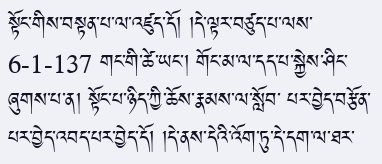སྟོང་གིས་བསྟན་པ་ལ་འཛུད་དོ། །དེ་ལྟར་བཙུད་པ་ལས་ 6-1-137 གང་གི་ཚེ་ཡང་། གོང་མ་ལ་དད་པ་སྐྱེས་ཤིང་ཞུགས་པ་ན། སྟོང་པ་ཉིད་ཀྱི་ཆོས་རྣམས་ལ་སློབ་ པར་བྱེད་བརྩོན་པར་བྱེད་འབད་པར་བྱེད་དོ། །དེ་ནས་དེའི་འོག་ཏུ་དེ་དག་ལ་ཐར་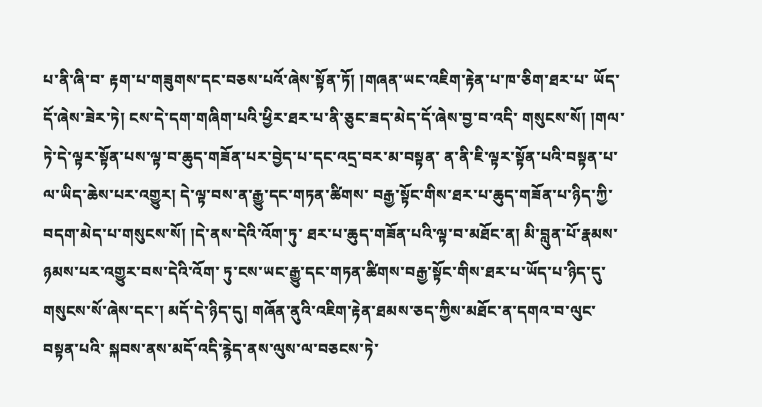པ་ནི་ཞི་བ་ རྟག་པ་གཟུགས་དང་བཅས་པའོ་ཞེས་སྟོན་ཏོ། །གཞན་ཡང་འཇིག་རྟེན་པ་ཁ་ཅིག་ཐར་པ་ ཡོད་དོ་ཞེས་ཟེར་ཏེ། ངས་དེ་དག་གཞིག་པའི་ཕྱིར་ཐར་པ་ནི་ཅུང་ཟད་མེད་དོ་ཞེས་བྱ་བ་འདི་ གསུངས་སོ། །གལ་ཏེ་དེ་ལྟར་སྟོན་པས་ལྟ་བ་ཆུད་གཟོན་པར་བྱེད་པ་དང་འདྲ་བར་མ་བསྟན་ ན་ནི་ཇི་ལྟར་སྟོན་པའི་བསྟན་པ་ལ་ཡིད་ཆེས་པར་འགྱུར། དེ་ལྟ་བས་ན་རྒྱུ་དང་གཏན་ཚིགས་ བརྒྱ་སྟོང་གིས་ཐར་པ་ཆུད་གཟོན་པ་ཉིད་ཀྱི་བདག་མེད་པ་གསུངས་སོ། །དེ་ནས་དེའི་འོག་ཏུ་ ཐར་པ་ཆུད་གཟོན་པའི་ལྟ་བ་མཐོང་ན། མི་བླུན་པོ་རྣམས་ཉམས་པར་འགྱུར་བས་དེའི་འོག་ ཏུ་ངས་ཡང་རྒྱུ་དང་གཏན་ཚིགས་བརྒྱ་སྟོང་གིས་ཐར་པ་ཡོད་པ་ཉིད་དུ་གསུངས་སོ་ཞེས་དང་། མདོ་དེ་ཉིད་དུ། གཞོན་ནུའི་འཇིག་རྟེན་ཐམས་ཅད་ཀྱིས་མཐོང་ན་དགའ་བ་ལུང་བསྟན་པའི་ སྐབས་ནས་མདོ་འདི་རྙེད་ནས་ལུས་ལ་བཅངས་ཏེ་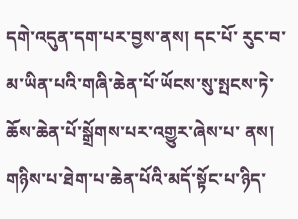དགེ་འདུན་དག་པར་བྱས་ནས། དང་པོ་ རུང་བ་མ་ཡིན་པའི་གཞི་ཆེན་པོ་ཡོངས་སུ་སྤངས་ཏེ་ཆོས་ཆེན་པོ་སྒྲོགས་པར་འགྱུར་ཞེས་པ་ ནས། གཉིས་པ་ཐེག་པ་ཆེན་པོའི་མདོ་སྟོང་པ་ཉིད་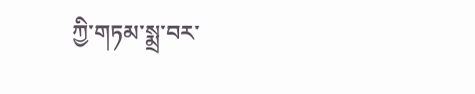ཀྱི་གཏམ་སྨྲ་བར་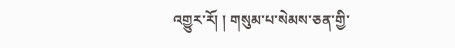འགྱུར་རོ། ། གསུམ་པ་སེམས་ཅན་གྱི་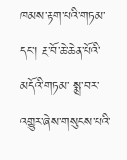ཁམས་རྟག་པའི་གཏམ་དང་། རྔ་བོ་ཆེ་ཆེན་པོའི་མདོའི་གཏམ་ སྨྲ་བར་འགྱུར་ཞེས་གསུངས་པའི་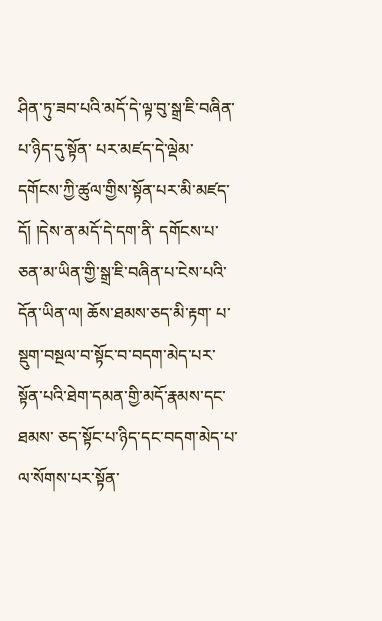ཤིན་ཏུ་ཟབ་པའི་མདོ་དེ་ལྟ་བུ་སྒྲ་ཇི་བཞིན་པ་ཉིད་དུ་སྟོན་ པར་མཛད་དེ་ལྡེམ་དགོངས་ཀྱི་ཚུལ་གྱིས་སྟོན་པར་མི་མཛད་དོ། །དེས་ན་མདོ་དེ་དག་ནི་ དགོངས་པ་ཅན་མ་ཡིན་གྱི་སྒྲ་ཇི་བཞིན་པ་ངེས་པའི་དོན་ཡིན་ལ། ཆོས་ཐམས་ཅད་མི་རྟག་ པ་སྡུག་བསྔལ་བ་སྟོང་བ་བདག་མེད་པར་སྟོན་པའི་ཐེག་དམན་གྱི་མདོ་རྣམས་དང་ཐམས་ ཅད་སྟོང་པ་ཉིད་དང་བདག་མེད་པ་ལ་སོགས་པར་སྟོན་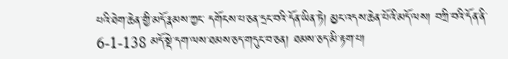པའི་ཐེག་ཆེན་གྱི་མདོ་རྣམས་ཀྱང་ དགོངས་པ་ཅན་དྲང་བའི་དོན་ཡིན་ཏེ། མྱང་འདས་ཆེན་པོའི་མདོ་ལས། བཀྲི་བའི་དོན་ནི་ 6-1-138 མདོ་སྡེ་དག་ལས་ཐམས་ཅད་གདུང་བ་ཅན། ཐམས་ཅད་མི་རྟག་པ།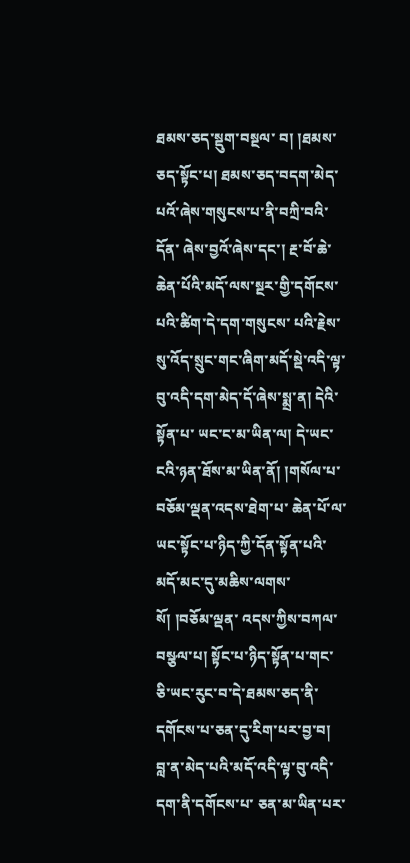ཐམས་ཅད་སྡུག་བསྔལ་ བ། །ཐམས་ཅད་སྟོང་པ། ཐམས་ཅད་བདག་མེད་པའོ་ཞེས་གསུངས་པ་ནི་བཀྲི་བའི་དོན་ ཞེས་བྱའོ་ཞེས་དང་། རྔ་བོ་ཆེ་ཆེན་པོའི་མདོ་ལས་སྔར་གྱི་དགོངས་པའི་ཚིག་དེ་དག་གསུངས་ པའི་རྗེས་སུ་འོད་སྲུང་གང་ཞིག་མདོ་སྡེ་འདི་ལྟ་བུ་འདི་དག་མེད་དོ་ཞེས་སྨྲ་ན། དེའི་སྟོན་པ་ ཡང་ང་མ་ཡིན་ལ། དེ་ཡང་ངའི་ཉན་ཐོས་མ་ཡིན་ནོ། །གསོལ་པ་བཅོམ་ལྡན་འདས་ཐེག་པ་ ཆེན་པོ་ལ་ཡང་སྟོང་པ་ཉིད་ཀྱི་དོན་སྟོན་པའི་མདོ་མང་དུ་མཆིས་ལགས་སོ། །བཅོམ་ལྡན་ འདས་ཀྱིས་བཀལ་བསྩལ་པ། སྟོང་པ་ཉིད་སྟོན་པ་གང་ཅི་ཡང་རུང་བ་དེ་ཐམས་ཅད་ནི་ དགོངས་པ་ཅན་དུ་རིག་པར་བྱ་བ། བླ་ན་མེད་པའི་མདོ་འདི་ལྟ་བུ་འདི་དག་ནི་དགོངས་པ་ ཅན་མ་ཡིན་པར་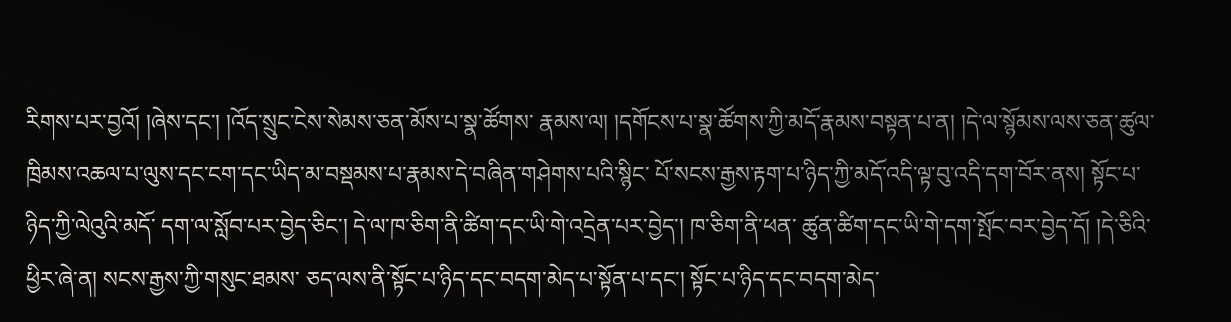རིགས་པར་བྱའོ། །ཞེས་དང་། །འོད་སྲུང་ངེས་སེམས་ཅན་མོས་པ་སྣ་ཚོགས་ རྣམས་ལ། །དགོངས་པ་སྣ་ཚོགས་ཀྱི་མདོ་རྣམས་བསྟན་པ་ན། །དེ་ལ་སྙོམས་ལས་ཅན་ཚུལ་ ཁྲིམས་འཆལ་པ་ལུས་དང་ངག་དང་ཡིད་མ་བསྡམས་པ་རྣམས་དེ་བཞིན་གཤེགས་པའི་སྙིང་ པོ་སངས་རྒྱས་རྟག་པ་ཉིད་ཀྱི་མདོ་འདི་ལྟ་བུ་འདི་དག་བོར་ནས། སྟོང་པ་ཉིད་ཀྱི་ལེའུའི་མདོ་ དག་ལ་སློབ་པར་བྱེད་ཅིང་། དེ་ལ་ཁ་ཅིག་ནི་ཚིག་དང་ཡི་གེ་འདྲེན་པར་བྱེད་། ཁ་ཅིག་ནི་ཕན་ ཚུན་ཚིག་དང་ཡི་གེ་དག་སྤོང་བར་བྱེད་དོ། །དེ་ཅིའི་ཕྱིར་ཞེ་ན། སངས་རྒྱས་ཀྱི་གསུང་ཐམས་ ཅད་ལས་ནི་སྟོང་པ་ཉིད་དང་བདག་མེད་པ་སྟོན་པ་དང་། སྟོང་པ་ཉིད་དང་བདག་མེད་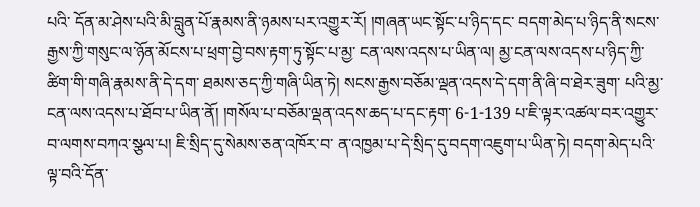པའི་ དོན་མ་ཤེས་པའི་མི་བླུན་པོ་རྣམས་ནི་ཉམས་པར་འགྱུར་རོ། །གཞན་ཡང་སྟོང་པ་ཉིད་དང་ བདག་མེད་པ་ཉིད་ནི་སངས་རྒྱས་ཀྱི་གསུང་ལ་ཉོན་མོངས་པ་ཕྲག་བྱེ་བས་རྟག་ཏུ་སྟོང་པ་མྱ་ ངན་ལས་འདས་པ་ཡིན་ལ། མྱ་ངན་ལས་འདས་པ་ཉིད་ཀྱི་ཚིག་གི་གཞི་རྣམས་ནི་དེ་དག་ ཐམས་ཅད་ཀྱི་གཞི་ཡིན་ཏེ། སངས་རྒྱས་བཅོམ་ལྡན་འདས་དེ་དག་ནི་ཞི་བ་ཐེར་ཟུག་ པའི་མྱ་ངན་ལས་འདས་པ་ཐོབ་པ་ཡིན་ནོ། །གསོལ་པ་བཅོམ་ལྡན་འདས་ཆད་པ་དང་རྟག་ 6-1-139 པ་ཇི་ལྟར་འཚལ་བར་འགྱུར་བ་ལགས་བཀའ་སྩལ་པ། ཇི་སྲིད་དུ་སེམས་ཅན་འཁོར་བ་ ན་འཁྱམ་པ་དེ་སྲིད་དུ་བདག་འཇུག་པ་ཡིན་ཏེ། བདག་མེད་པའི་ལྟ་བའི་དོན་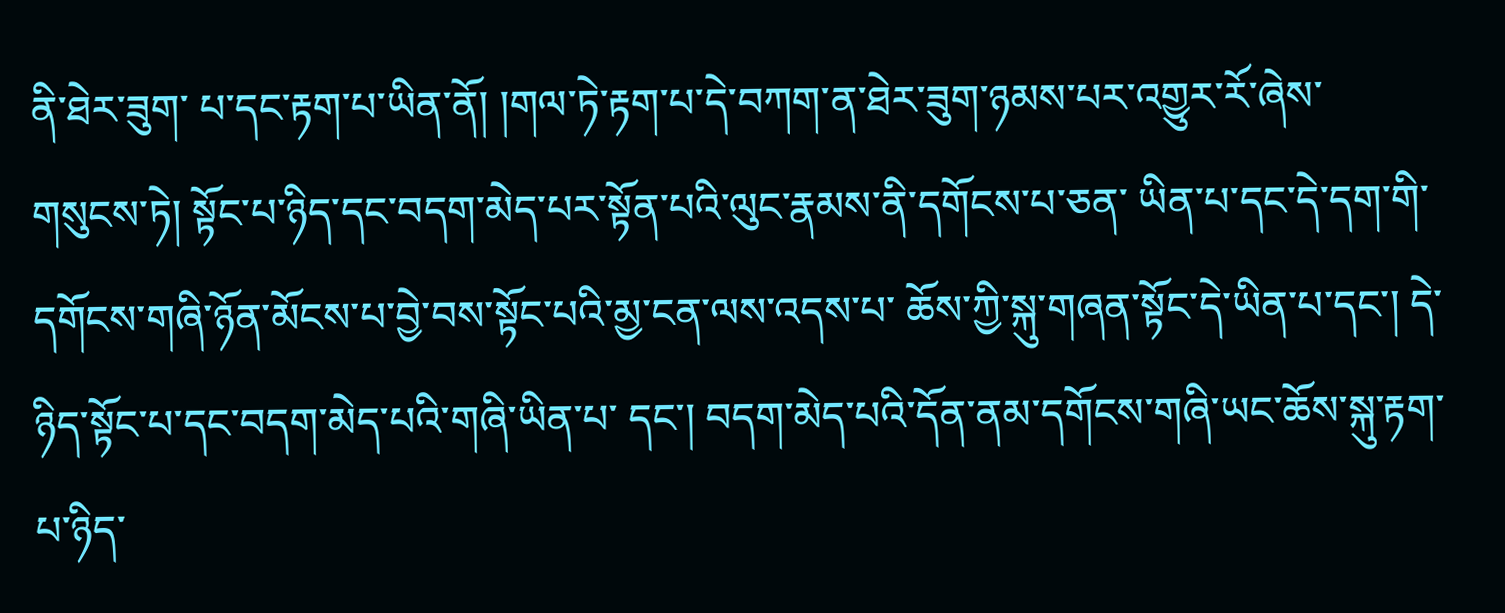ནི་ཐེར་ཟུག་ པ་དང་རྟག་པ་ཡིན་ནོ། །གལ་ཏེ་རྟག་པ་དེ་བཀག་ན་ཐེར་ཟུག་ཉམས་པར་འགྱུར་རོ་ཞེས་ གསུངས་ཏེ། སྟོང་པ་ཉིད་དང་བདག་མེད་པར་སྟོན་པའི་ལུང་རྣམས་ནི་དགོངས་པ་ཅན་ ཡིན་པ་དང་དེ་དག་གི་དགོངས་གཞི་ཉོན་མོངས་པ་བྱེ་བས་སྟོང་པའི་མྱ་ངན་ལས་འདས་པ་ ཆོས་ཀྱི་སྐུ་གཞན་སྟོང་དེ་ཡིན་པ་དང་། དེ་ཉིད་སྟོང་པ་དང་བདག་མེད་པའི་གཞི་ཡིན་པ་ དང་། བདག་མེད་པའི་དོན་ནམ་དགོངས་གཞི་ཡང་ཆོས་སྐུ་རྟག་པ་ཉིད་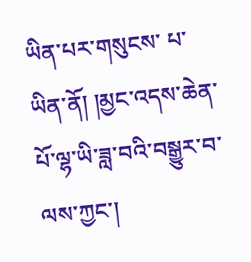ཡིན་པར་གསུངས་ པ་ཡིན་ནོ། །མྱང་འདས་ཆེན་པོ་ལྷ་ཡི་ཟླ་བའི་བསྒྱུར་བ་ལས་ཀྱང་།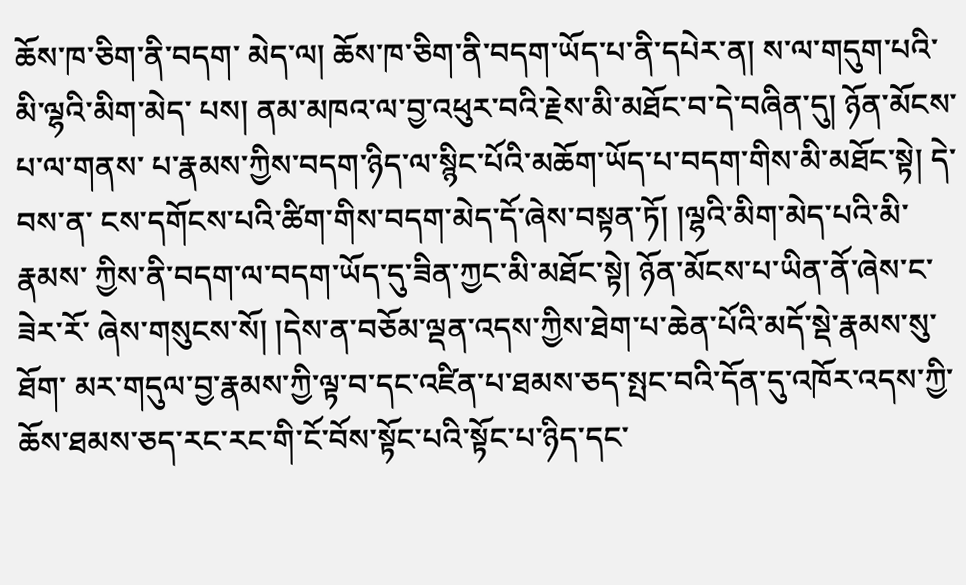ཆོས་ཁ་ཅིག་ནི་བདག་ མེད་ལ། ཆོས་ཁ་ཅིག་ནི་བདག་ཡོད་པ་ནི་དཔེར་ན། ས་ལ་གདུག་པའི་མི་ལྷའི་མིག་མེད་ པས། ནམ་མཁའ་ལ་བྱ་འཕུར་བའི་རྗེས་མི་མཐོང་བ་དེ་བཞིན་དུ། ཉོན་མོངས་པ་ལ་གནས་ པ་རྣམས་ཀྱིས་བདག་ཉིད་ལ་སྙིང་པོའི་མཆོག་ཡོད་པ་བདག་གིས་མི་མཐོང་སྟེ། དེ་བས་ན་ ངས་དགོངས་པའི་ཚིག་གིས་བདག་མེད་དོ་ཞེས་བསྟན་ཏོ། །ལྷའི་མིག་མེད་པའི་མི་རྣམས་ ཀྱིས་ནི་བདག་ལ་བདག་ཡོད་དུ་ཟིན་ཀྱང་མི་མཐོང་སྟེ། ཉོན་མོངས་པ་ཡིན་ནོ་ཞེས་ང་ཟེར་རོ་ ཞེས་གསུངས་སོ། །དེས་ན་བཅོམ་ལྡན་འདས་ཀྱིས་ཐེག་པ་ཆེན་པོའི་མདོ་སྡེ་རྣམས་སུ་ཐོག་ མར་གདུལ་བྱ་རྣམས་ཀྱི་ལྟ་བ་དང་འཛིན་པ་ཐམས་ཅད་སྤང་བའི་དོན་དུ་འཁོར་འདས་ཀྱི་ ཆོས་ཐམས་ཅད་རང་རང་གི་ངོ་བོས་སྟོང་པའི་སྟོང་པ་ཉིད་དང་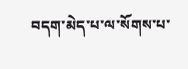བདག་མེད་པ་ལ་སོགས་པ་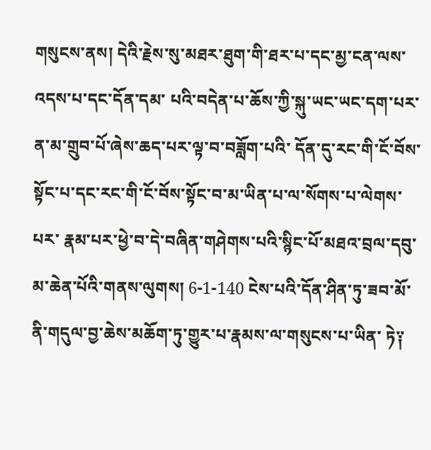གསུངས་ནས། དེའི་རྗེས་སུ་མཐར་ཐུག་གི་ཐར་པ་དང་མྱ་ངན་ལས་འདས་པ་དང་དོན་དམ་ པའི་བདེན་པ་ཆོས་ཀྱི་སྐུ་ཡང་ཡང་དག་པར་ན་མ་གྲུབ་པོ་ཞེས་ཆད་པར་ལྟ་བ་བཟློག་པའི་ དོན་དུ་རང་གི་ངོ་བོས་སྟོང་པ་དང་རང་གི་ངོ་བོས་སྟོང་བ་མ་ཡིན་པ་ལ་སོགས་པ་ལེགས་པར་ རྣམ་པར་ཕྱེ་བ་དེ་བཞིན་གཤེགས་པའི་སྙིང་པོ་མཐའ་བྲལ་དབུ་མ་ཆེན་པོའི་གནས་ལུགས། 6-1-140 ངེས་པའི་དོན་ཤིན་ཏུ་ཟབ་མོ་ནི་གདུལ་བྱ་ཆེས་མཆོག་ཏུ་གྱུར་པ་རྣམས་ལ་གསུངས་པ་ཡིན་ ཏེ༑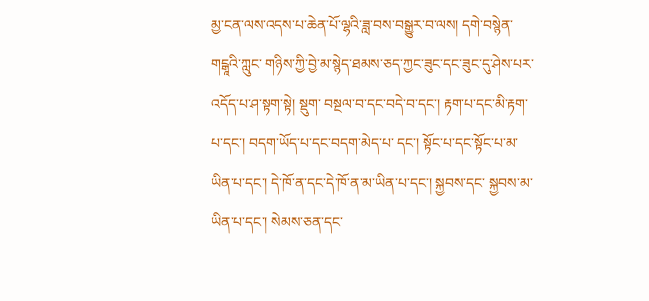མྱ་ངན་ལས་འདས་པ་ཆེན་པོ་ལྷའི་ཟླ་བས་བསྒྱུར་བ་ལས། དགེ་བསྙེན་གངྒཱའི་ཀླུང་ གཉིས་ཀྱི་བྱེ་མ་སྙེད་ཐམས་ཅད་ཀྱང་ཟུང་དང་ཟུང་དུ་ཤེས་པར་འདོད་པ་ཤ་སྟག་སྟེ། སྡུག་ བསྔལ་བ་དང་བདེ་བ་དང་། རྟག་པ་དང་མི་རྟག་པ་དང་། བདག་ཡོད་པ་དང་བདག་མེད་པ་ དང་། སྟོང་པ་དང་སྟོང་པ་མ་ཡིན་པ་དང་། དེ་ཁོ་ན་དང་དེ་ཁོ་ན་མ་ཡིན་པ་དང་། སྐྱབས་དང་ སྐྱབས་མ་ཡིན་པ་དང་། སེམས་ཅན་དང་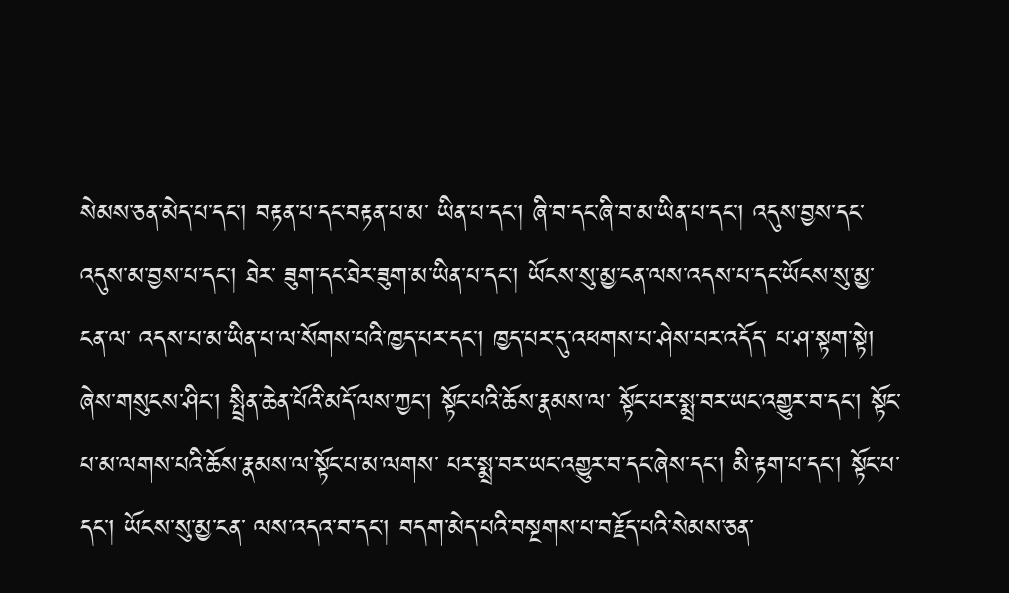སེམས་ཅན་མེད་པ་དང་། བརྟན་པ་དང་བརྟན་པ་མ་ ཡིན་པ་དང་། ཞི་བ་དང་ཞི་བ་མ་ཡིན་པ་དང་། འདུས་བྱས་དང་འདུས་མ་བྱས་པ་དང་། ཐེར་ ཟུག་དང་ཐེར་ཟུག་མ་ཡིན་པ་དང་། ཡོངས་སུ་མྱ་ངན་ལས་འདས་པ་དང་ཡོངས་སུ་མྱ་ངན་ལ་ འདས་པ་མ་ཡིན་པ་ལ་སོགས་པའི་ཁྱད་པར་དང་། ཁྱད་པར་དུ་འཕགས་པ་ཤེས་པར་འདོད་ པ་ཤ་སྟག་སྟེ། ཞེས་གསུངས་ཤིང་། སྤྲིན་ཆེན་པོའི་མདོ་ལས་ཀྱང་། སྟོང་པའི་ཆོས་རྣམས་ལ་ སྟོང་པར་སྨྲ་བར་ཡང་འགྱུར་བ་དང་། སྟོང་པ་མ་ལགས་པའི་ཆོས་རྣམས་ལ་སྟོང་པ་མ་ལགས་ པར་སྨྲ་བར་ཡང་འགྱུར་བ་དང་ཞེས་དང་། མི་རྟག་པ་དང་། སྟོང་པ་དང་། ཡོངས་སུ་མྱ་ངན་ ལས་འདའ་བ་དང་། བདག་མེད་པའི་བསྔགས་པ་བརྗོད་པའི་སེམས་ཅན་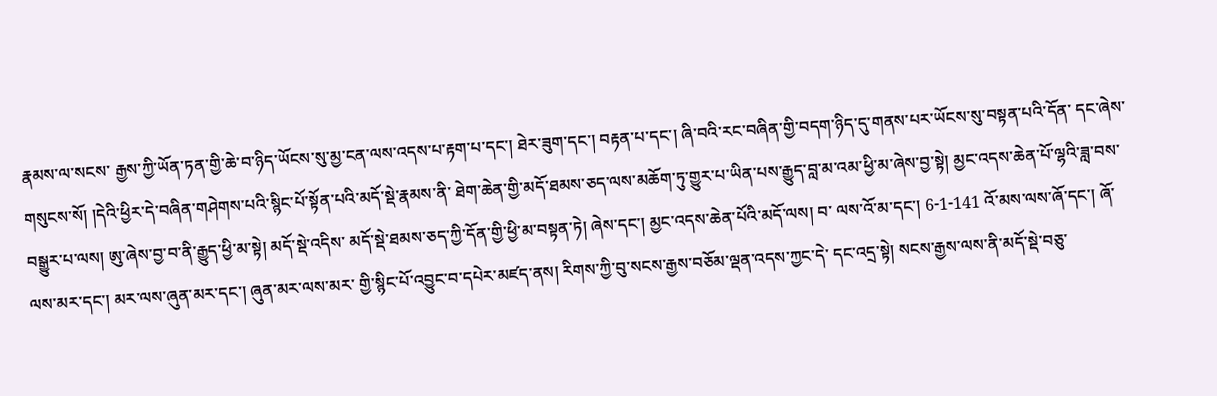རྣམས་ལ་སངས་ རྒྱས་ཀྱི་ཡོན་ཏན་གྱི་ཆེ་བ་ཉིད་ཡོངས་སུ་མྱ་ངན་ལས་འདས་པ་རྟག་པ་དང་། ཐེར་ཟུག་དང་། བརྟན་པ་དང་། ཞི་བའི་རང་བཞིན་གྱི་བདག་ཉིད་དུ་གནས་པར་ཡོངས་སུ་བསྟན་པའི་དོན་ དང་ཞེས་གསུངས་སོ། །དེའི་ཕྱིར་དེ་བཞིན་གཤེགས་པའི་སྙིང་པོ་སྟོན་པའི་མདོ་སྡེ་རྣམས་ནི་ ཐེག་ཆེན་གྱི་མདོ་ཐམས་ཅད་ལས་མཆོག་ཏུ་གྱུར་པ་ཡིན་པས་རྒྱུད་བླ་མ་འམ་ཕྱི་མ་ཞེས་བྱ་སྟེ། མྱང་འདས་ཆེན་པོ་ལྷའི་ཟླ་བས་བསྒྱུར་པ་ལས། ཨུ་ཞེས་བྱ་བ་ནི་རྒྱུད་ཕྱི་མ་སྟེ། མདོ་སྡེ་འདིས་ མདོ་སྡེ་ཐམས་ཅད་ཀྱི་དོན་གྱི་ཕྱི་མ་བསྟན་ཏེ། ཞེས་དང་། མྱང་འདས་ཆེན་པོའི་མདོ་ལས། བ་ ལས་འོ་མ་དང་། 6-1-141 འོ་མས་ལས་ཞོ་དང་། ཞོ་ལས་མར་དང་། མར་ལས་ཞུན་མར་དང་། ཞུན་མར་ལས་མར་ གྱི་སྙིང་པོ་འབྱུང་བ་དཔེར་མཛད་ནས། རིགས་ཀྱི་བུ་སངས་རྒྱས་བཅོམ་ལྡན་འདས་ཀྱང་དེ་ དང་འདྲ་སྟེ། སངས་རྒྱས་ལས་ནི་མདོ་སྡེ་བཅུ་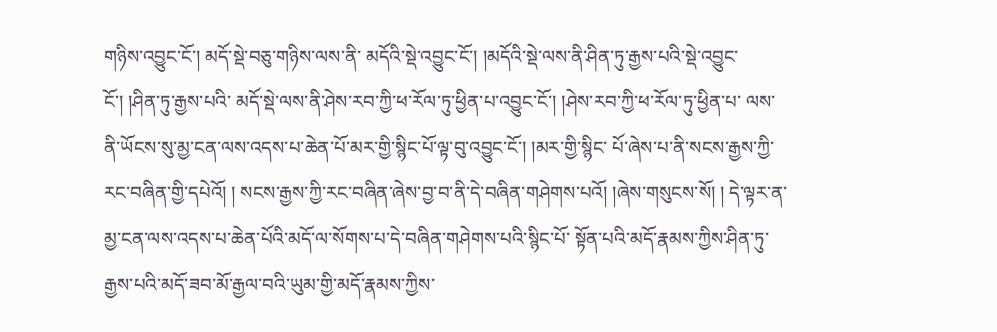གཉིས་འབྱུང་ངོ་། མདོ་སྡེ་བཅུ་གཉིས་ལས་ནི་ མདོའི་སྡེ་འབྱུང་ངོ་། །མདོའི་སྡེ་ལས་ནི་ཤིན་ཏུ་རྒྱས་པའི་སྡེ་འབྱུང་ངོ་། །ཤིན་ཏུ་རྒྱས་པའི་ མདོ་སྡེ་ལས་ནི་ཤེས་རབ་ཀྱི་ཕ་རོལ་ཏུ་ཕྱིན་པ་འབྱུང་ངོ་། །ཤེས་རབ་ཀྱི་ཕ་རོལ་ཏུ་ཕྱིན་པ་ ལས་ནི་ཡོངས་སུ་མྱ་ངན་ལས་འདས་པ་ཆེན་པོ་མར་གྱི་སྙིང་པོ་ལྟ་བུ་འབྱུང་ངོ་། །མར་གྱི་སྙིང་ པོ་ཞེས་པ་ནི་སངས་རྒྱས་ཀྱི་རང་བཞིན་གྱི་དཔེའོ། ། སངས་རྒྱས་ཀྱི་རང་བཞིན་ཞེས་བྱ་བ་ནི་དེ་བཞིན་གཤེགས་པའོ། །ཞེས་གསུངས་སོ། ། དེ་ལྟར་ན་མྱ་ངན་ལས་འདས་པ་ཆེན་པོའི་མདོ་ལ་སོགས་པ་དེ་བཞིན་གཤེགས་པའི་སྙིང་པོ་ སྟོན་པའི་མདོ་རྣམས་ཀྱིས་ཤིན་ཏུ་རྒྱས་པའི་མདོ་ཟབ་མོ་རྒྱལ་བའི་ཡུམ་གྱི་མདོ་རྣམས་ཀྱིས་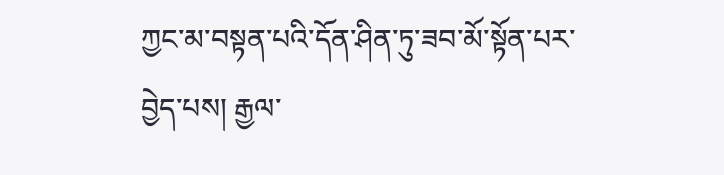ཀྱང་མ་བསྟན་པའི་དོན་ཤིན་ཏུ་ཟབ་མོ་སྟོན་པར་བྱེད་པས། རྒྱལ་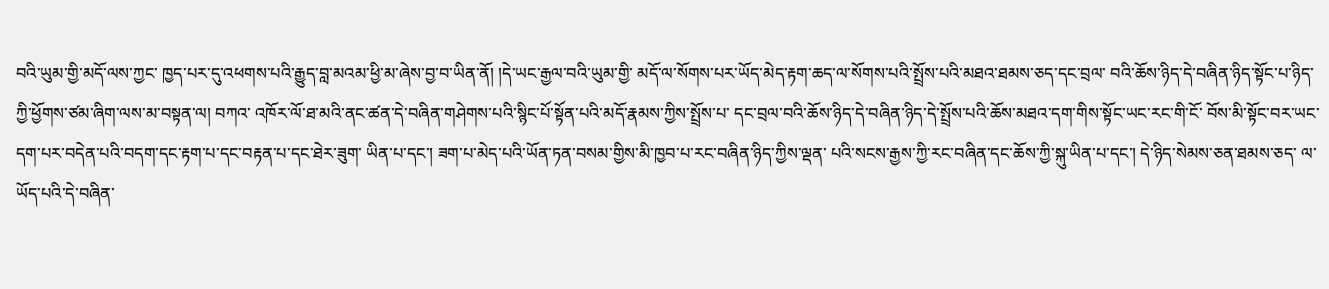བའི་ཡུམ་གྱི་མདོ་ལས་ཀྱང་ ཁྱད་པར་དུ་འཕགས་པའི་རྒྱུད་བླ་མའམ་ཕྱི་མ་ཞེས་བྱ་བ་ཡིན་ནོ། །དེ་ཡང་རྒྱལ་བའི་ཡུམ་གྱི་ མདོ་ལ་སོགས་པར་ཡོད་མེད་རྟག་ཆད་ལ་སོགས་པའི་སྤྲོས་པའི་མཐའ་ཐམས་ཅད་དང་བྲལ་ བའི་ཆོས་ཉིད་དེ་བཞིན་ཉིད་སྟོང་པ་ཉིད་ཀྱི་ཕྱོགས་ཙམ་ཞིག་ལས་མ་བསྟན་ལ། བཀའ་ འཁོར་ལོ་ཐ་མའི་ནང་ཚན་དེ་བཞིན་གཤེགས་པའི་སྙིང་པོ་སྟོན་པའི་མདོ་རྣམས་ཀྱིས་སྤྲོས་པ་ དང་བྲལ་བའི་ཆོས་ཉིད་དེ་བཞིན་ཉིད་དེ་སྤྲོས་པའི་ཆོས་མཐའ་དག་གིས་སྟོང་ཡང་རང་གི་ངོ་ བོས་མི་སྟོང་བར་ཡང་དག་པར་བདེན་པའི་བདག་དང་རྟག་པ་དང་བརྟན་པ་དང་ཐེར་ཟུག་ ཡིན་པ་དང་། ཟག་པ་མེད་པའི་ཡོན་ཏན་བསམ་གྱིས་མི་ཁྱབ་པ་རང་བཞིན་ཉིད་ཀྱིས་ལྡན་ པའི་སངས་རྒྱས་ཀྱི་རང་བཞིན་དང་ཆོས་ཀྱི་སྐུ་ཡིན་པ་དང་། དེ་ཉིད་སེམས་ཅན་ཐམས་ཅད་ ལ་ཡོད་པའི་དེ་བཞིན་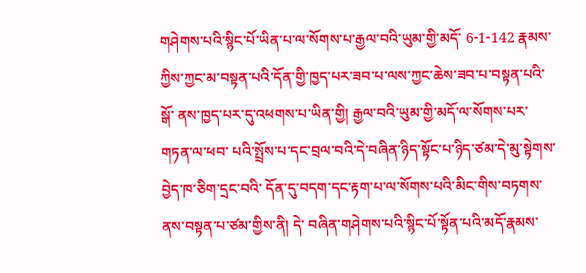གཤེགས་པའི་སྙིང་པོ་ཡིན་པ་ལ་སོགས་པ་རྒྱལ་བའི་ཡུམ་གྱི་མདོ་ 6-1-142 རྣམས་ཀྱིས་ཀྱང་མ་བསྟན་པའི་དོན་གྱི་ཁྱད་པར་ཟབ་པ་ལས་ཀྱང་ཆེས་ཟབ་པ་བསྟན་པའི་སྒོ་ ནས་ཁྱད་པར་དུ་འཕགས་པ་ཡིན་གྱི། རྒྱལ་བའི་ཡུམ་གྱི་མདོ་ལ་སོགས་པར་གཏན་ལ་ཕབ་ པའི་སྤྲོས་པ་དང་བྲལ་བའི་དེ་བཞིན་ཉིད་སྟོང་པ་ཉིད་ཙམ་དེ་མུ་སྟེགས་བྱེད་ཁ་ཅིག་དྲང་བའི་ དོན་དུ་བདག་དང་རྟག་པ་ལ་སོགས་པའི་མིང་གིས་བཏགས་ནས་བསྟན་པ་ཙམ་གྱིས་ནི། དེ་ བཞིན་གཤེགས་པའི་སྙིང་པོ་སྟོན་པའི་མདོ་རྣམས་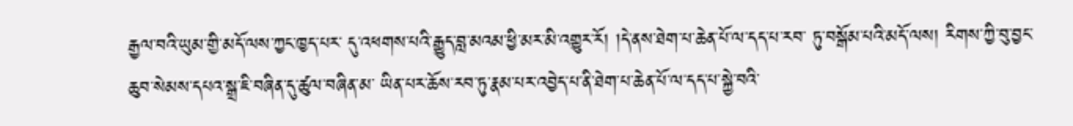རྒྱལ་བའི་ཡུམ་གྱི་མདོ་ལས་ཀྱང་ཁྱད་པར་ དུ་འཕགས་པའི་རྒྱུད་བླ་མའམ་ཕྱི་མར་མི་འགྱུར་རོ། །དེ་ནས་ཐེག་པ་ཆེན་པོ་ལ་དད་པ་རབ་ ཏུ་བསྒོམ་པའི་མདོ་ལས། རིགས་ཀྱི་བུ་བྱང་ཆུབ་སེམས་དཔའ་སྒྲ་ཇི་བཞིན་དུ་ཚུལ་བཞིན་མ་ ཡིན་པར་ཆོས་རབ་ཏུ་རྣམ་པར་འབྱེད་པ་ནི་ཐེག་པ་ཆེན་པོ་ལ་དད་པ་སྐྱེ་བའི་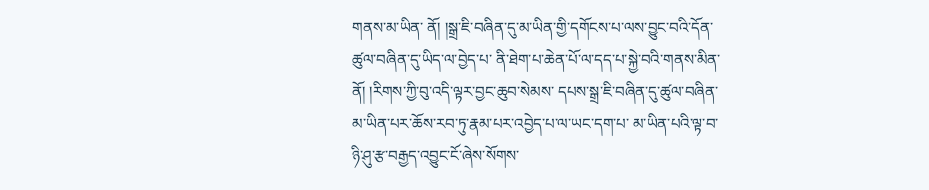གནས་མ་ཡིན་ ནོ། །སྒྲ་ཇི་བཞིན་དུ་མ་ཡིན་གྱི་དགོངས་པ་ལས་བྱུང་བའི་དོན་ཚུལ་བཞིན་དུ་ཡིད་ལ་བྱེད་པ་ ནི་ཐེག་པ་ཆེན་པོ་ལ་དད་པ་སྐྱེ་བའི་གནས་མིན་ནོ། །རིགས་ཀྱི་བུ་འདི་ལྟར་བྱང་ཆུབ་སེམས་ དཔས་སྒྲ་ཇི་བཞིན་དུ་ཚུལ་བཞིན་མ་ཡིན་པར་ཆོས་རབ་ཏུ་རྣམ་པར་འབྱེད་པ་ལ་ཡང་དག་པ་ མ་ཡིན་པའི་ལྟ་བ་ཉི་ཤུ་རྩ་བརྒྱད་འབྱུང་ངོ་ཞེས་སོགས་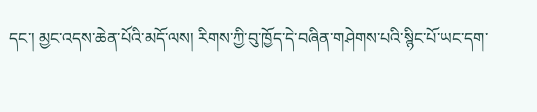དང་། མྱང་འདས་ཆེན་པོའི་མདོ་ལས། རིགས་ཀྱི་བུ་ཁྱོད་དེ་བཞིན་གཤེགས་པའི་སྙིང་པོ་ཡང་དག་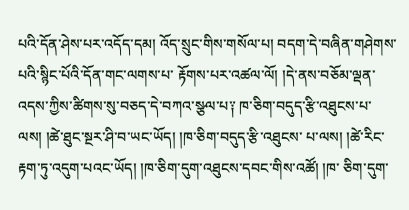པའི་དོན་ཤེས་པར་འདོད་དམ། འོད་སྲུང་གིས་གསོལ་པ། བདག་དེ་བཞིན་གཤེགས་པའི་སྙིང་པོའི་དོན་གང་ལགས་པ་ རྟོགས་པར་འཚལ་ལོ། །དེ་ནས་བཅོམ་ལྡན་འདས་ཀྱིས་ཚིགས་སུ་བཅད་དེ་བཀའ་སྩལ་པ༑ ཁ་ཅིག་བདུད་རྩི་འཐུངས་པ་ལས། །ཚེ་ཐུང་སྔར་ཤི་བ་ཡང་ཡོད། །ཁ་ཅིག་བདུད་རྩི་འཐུངས་ པ་ལས། །ཚེ་རིང་རྟག་ཏུ་འདུག་པའང་ཡོད། །ཁ་ཅིག་དུག་འཐུངས་དབང་གིས་འཚོ། །ཁ་ ཅིག་དུག་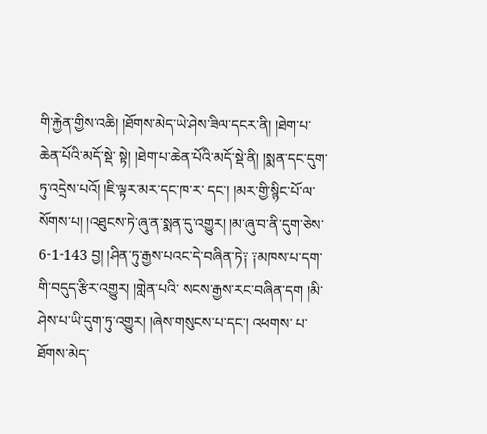གི་རྐྱེན་གྱིས་འཆི། །ཐོགས་མེད་ཡེ་ཤེས་ཟིལ་དངར་ནི། །ཐེག་པ་ཆེན་པོའི་མདོ་སྡེ་ སྟེ། །ཐེག་པ་ཆེན་པོའི་མདོ་སྡེ་ནི། །སྨན་དང་དུག་ཏུ་འདྲེས་པའོ། །ཇི་ལྟར་མར་དང་ཁ་ར་ དང་། །མར་གྱི་སྙིང་པོ་ལ་སོགས་པ། །འཐུངས་ཏེ་ཞུ་ན་སྨན་དུ་འགྱུར། །མ་ཞུ་བ་ནི་དུག་ཅེས་ 6-1-143 བྱ། །ཤིན་ཏུ་རྒྱས་པའང་དེ་བཞིན་ཏེ༑ ༑མཁས་པ་དག་གི་བདུད་རྩིར་འགྱུར། །གླེན་པའི་ སངས་རྒྱས་རང་བཞིན་དག །མི་ཤེས་པ་ཡི་དུག་ཏུ་འགྱུར། །ཞེས་གསུངས་པ་དང་། འཕགས་ པ་ཐོགས་མེད་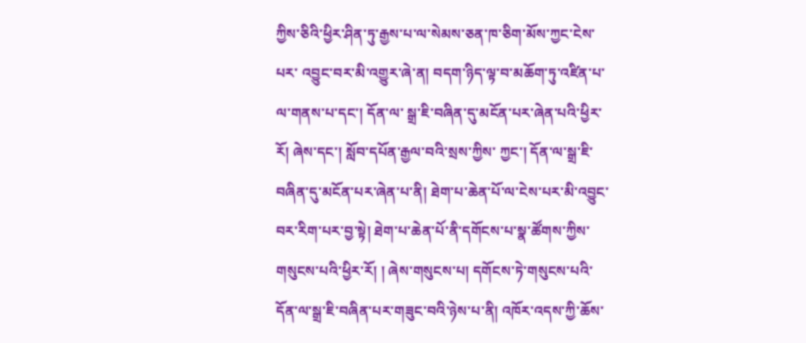ཀྱིས་ཅིའི་ཕྱིར་ཤིན་ཏུ་རྒྱས་པ་ལ་སེམས་ཅན་ཁ་ཅིག་མོས་ཀྱང་ངེས་པར་ འབྱུང་བར་མི་འགྱུར་ཞེ་ན། བདག་ཉིད་ལྟ་བ་མཆོག་ཏུ་འཛིན་པ་ལ་གནས་པ་དང་། དོན་ལ་ སྒྲ་ཇི་བཞིན་དུ་མངོན་པར་ཞེན་པའི་ཕྱིར་རོ། ཞེས་དང་། སློབ་དཔོན་རྒྱལ་བའི་སྲས་ཀྱིས་ ཀྱང་། དོན་ལ་སྒྲ་ཇི་བཞིན་དུ་མངོན་པར་ཞེན་པ་ནི། ཐེག་པ་ཆེན་པོ་ལ་ངེས་པར་མི་འབྱུང་ བར་རིག་པར་བྱ་སྟེ། ཐེག་པ་ཆེན་པོ་ནི་དགོངས་པ་སྣ་ཚོགས་ཀྱིས་གསུངས་པའི་ཕྱིར་རོ། ། ཞེས་གསུངས་པ། དགོངས་ཏེ་གསུངས་པའི་དོན་ལ་སྒྲ་ཇི་བཞིན་པར་གཟུང་བའི་ཉེས་པ་ནི། འཁོར་འདས་ཀྱི་ཆོས་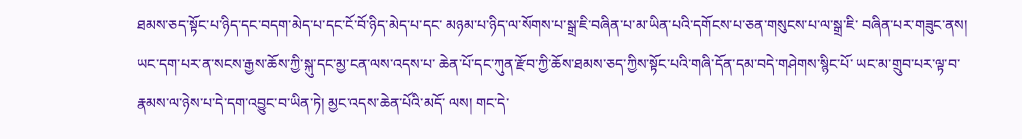ཐམས་ཅད་སྟོང་པ་ཉིད་དང་བདག་མེད་པ་དང་ངོ་བོ་ཉིད་མེད་པ་དང་ མཉམ་པ་ཉིད་ལ་སོགས་པ་སྒྲ་ཇི་བཞིན་པ་མ་ཡིན་པའི་དགོངས་པ་ཅན་གསུངས་པ་ལ་སྒྲ་ཇི་ བཞིན་པར་གཟུང་ནས། ཡང་དག་པར་ན་སངས་རྒྱས་ཆོས་ཀྱི་སྐུ་དང་མྱ་ངན་ལས་འདས་པ་ ཆེན་པོ་དང་ཀུན་རྫོབ་ཀྱི་ཆོས་ཐམས་ཅད་ཀྱིས་སྟོང་པའི་གཞི་དོན་དམ་བདེ་གཤེགས་སྙིང་པོ་ ཡང་མ་གྲུབ་པར་ལྟ་བ་རྣམས་ལ་ཉེས་པ་དེ་དག་འབྱུང་བ་ཡིན་ཏེ། མྱང་འདས་ཆེན་པོའི་མདོ་ ལས། གང་དེ་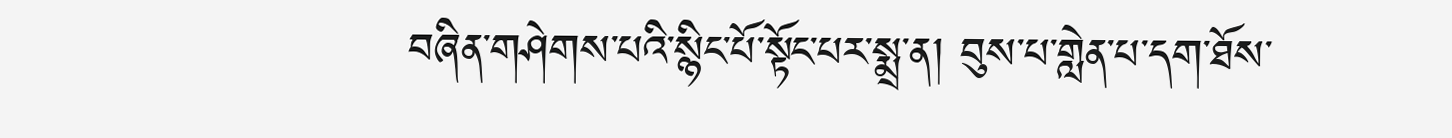བཞིན་གཤེགས་པའི་སྙིང་པོ་སྟོང་པར་སྨྲ་ན། བུས་པ་གླེན་པ་དག་ཐོས་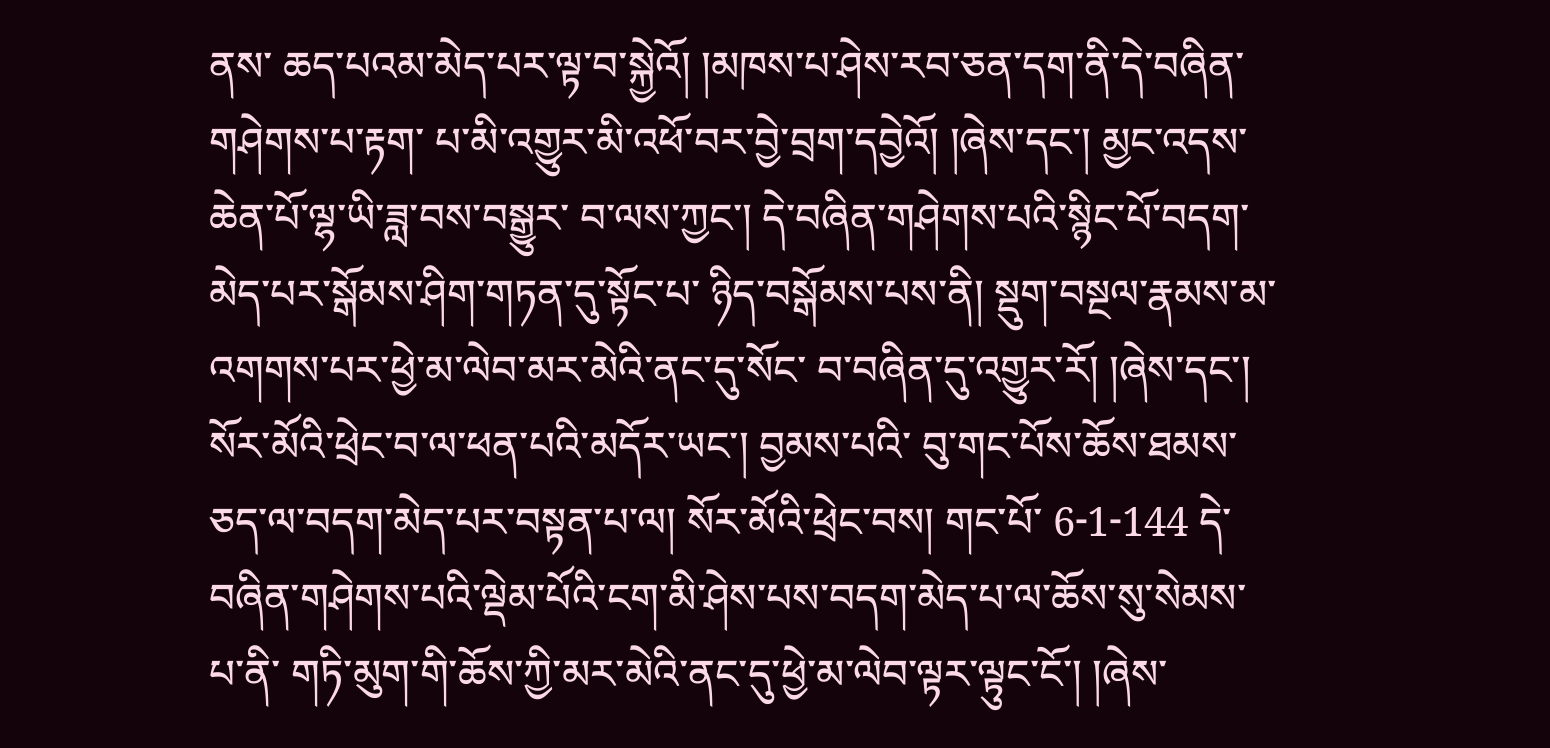ནས་ ཆད་པའམ་མེད་པར་ལྟ་བ་སྐྱེའོ། །མཁས་པ་ཤེས་རབ་ཅན་དག་ནི་དེ་བཞིན་གཤེགས་པ་རྟག་ པ་མི་འགྱུར་མི་འཕོ་བར་བྱེ་བྲག་དབྱེའོ། །ཞེས་དང་། མྱང་འདས་ཆེན་པོ་ལྷ་ཡི་ཟླ་བས་བསྒྱུར་ བ་ལས་ཀྱང་། དེ་བཞིན་གཤེགས་པའི་སྙིང་པོ་བདག་མེད་པར་སྒོམས་ཤིག་གཏན་དུ་སྟོང་པ་ ཉིད་བསྒོམས་པས་ནི། སྡུག་བསྔལ་རྣམས་མ་འགགས་པར་ཕྱེ་མ་ལེབ་མར་མེའི་ནང་དུ་སོང་ བ་བཞིན་དུ་འགྱུར་རོ། །ཞེས་དང་། སོར་མོའི་ཕྲེང་བ་ལ་ཕན་པའི་མདོར་ཡང་། བྱམས་པའི་ བུ་གང་པོས་ཆོས་ཐམས་ཅད་ལ་བདག་མེད་པར་བསྟན་པ་ལ། སོར་མོའི་ཕྲེང་བས། གང་པོ་ 6-1-144 དེ་བཞིན་གཤེགས་པའི་ལྡེམ་པོའི་ངག་མི་ཤེས་པས་བདག་མེད་པ་ལ་ཆོས་སུ་སེམས་པ་ནི་ གཏི་མུག་གི་ཆོས་ཀྱི་མར་མེའི་ནང་དུ་ཕྱེ་མ་ལེབ་ལྟར་ལྟུང་ངོ་། །ཞེས་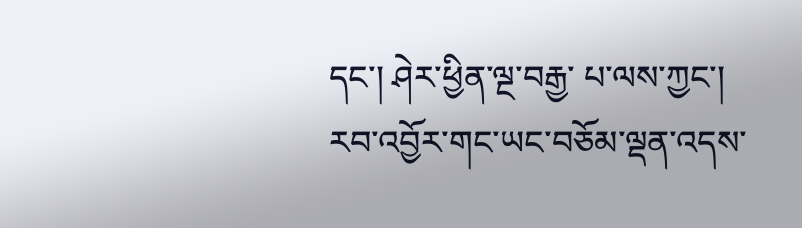དང་། ཤེར་ཕྱིན་ལྔ་བརྒྱ་ པ་ལས་ཀྱང་། རབ་འབྱོར་གང་ཡང་བཅོམ་ལྡན་འདས་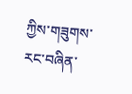ཀྱིས་གཟུགས་རང་བཞིན་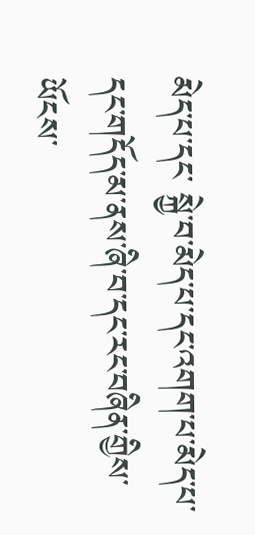མེད་པ་དང་ སྐྱེ་བ་མེད་པ་དང་འགག་པ་མེད་པ་དང་གདོད་མ་ནས་ཞི་བ་དང་རང་བཞིན་གྱིས་ཡོངས་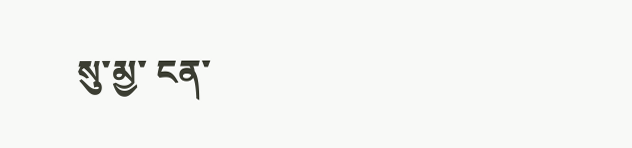སུ་མྱ་ ངན་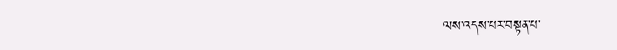ལས་འདས་པར་བསྟན་པ་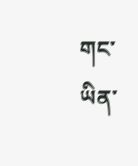གང་ཡིན་